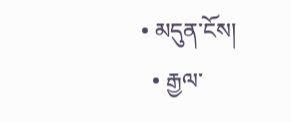• མདུན་ངོས།
  • རྒྱལ་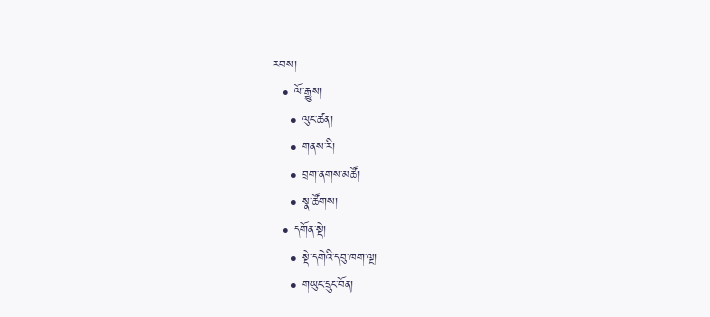རབས།
  • ལོ་རྒྱུས།
    • ལུང་ཚན།
    • གནས་རི།
    • བྲག་ནགས་མཚོ།
    • སྣ་ཚོགས།
  • དགོན་སྡེ།
    • སྡེ་དགེའི་དབུ་ཁག་ལྔ།
    • གཡུང་དྲུང་བོན།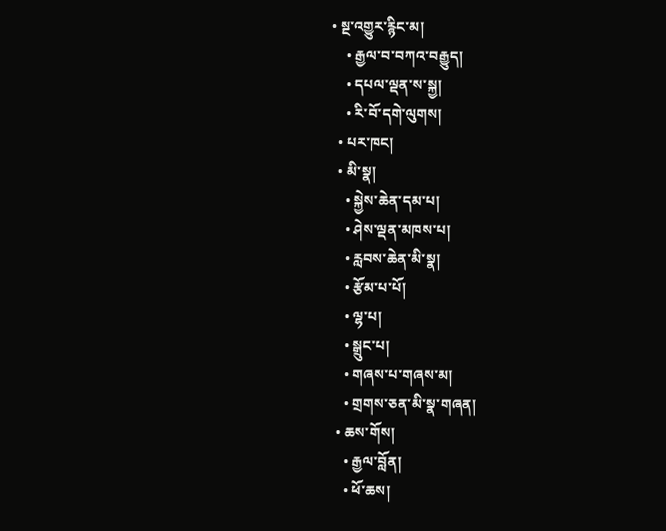• སྔ་འགྱུར་རྙིང་མ།
    • རྒྱལ་བ་བཀའ་བརྒྱུད།
    • དཔལ་ལྡན་ས་སྐྱ།
    • རི་བོ་དགེ་ལུགས།
  • པར་ཁང།
  • མི་སྣ།
    • སྐྱེས་ཆེན་དམ་པ།
    • ཤེས་ལྡན་མཁས་པ།
    • རླབས་ཆེན་མི་སྣ།
    • རྩོམ་པ་པོ།
    • ལྷ་པ།
    • སྒྲུང་པ།
    • གཞས་པ་གཞས་མ།
    • གྲགས་ཅན་མི་སྣ་གཞན།
  • ཆས་གོས།
    • རྒྱལ་བློན།
    • ཕོ་ཆས།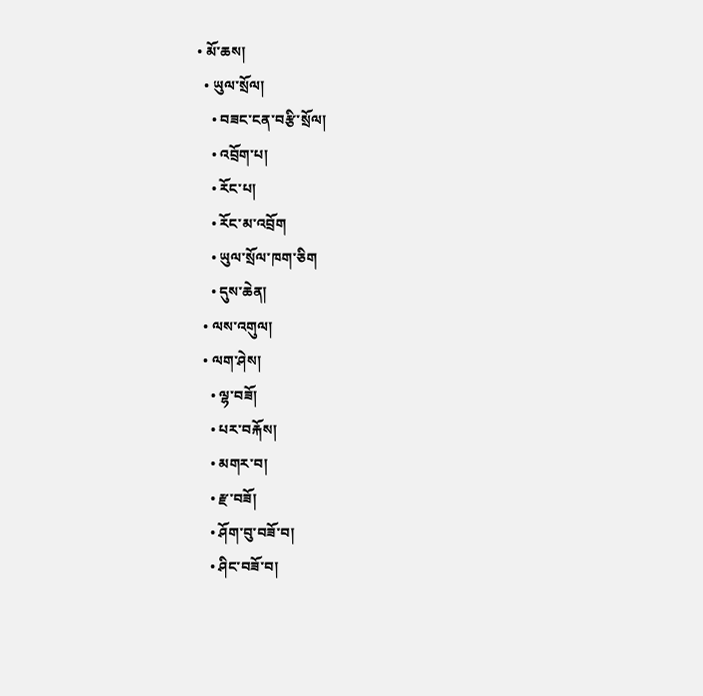• མོ་ཆས།
  • ཡུལ་སྲོལ།
    • བཟང་ངན་བརྩི་སྲོལ།
    • འབྲོག་པ།
    • རོང་པ།
    • རོང་མ་འབྲོག
    • ཡུལ་སྲོལ་ཁག་ཅིག
    • དུས་ཆེན།
  • ལས་འགུལ།
  • ལག་ཤེས།
    • ལྷ་བཟོ།
    • པར་བརྐོས།
    • མགར་བ།
    • རྫ་བཟོ།
    • ཤོག་བུ་བཟོ་བ།
    • ཤིང་བཟོ་བ།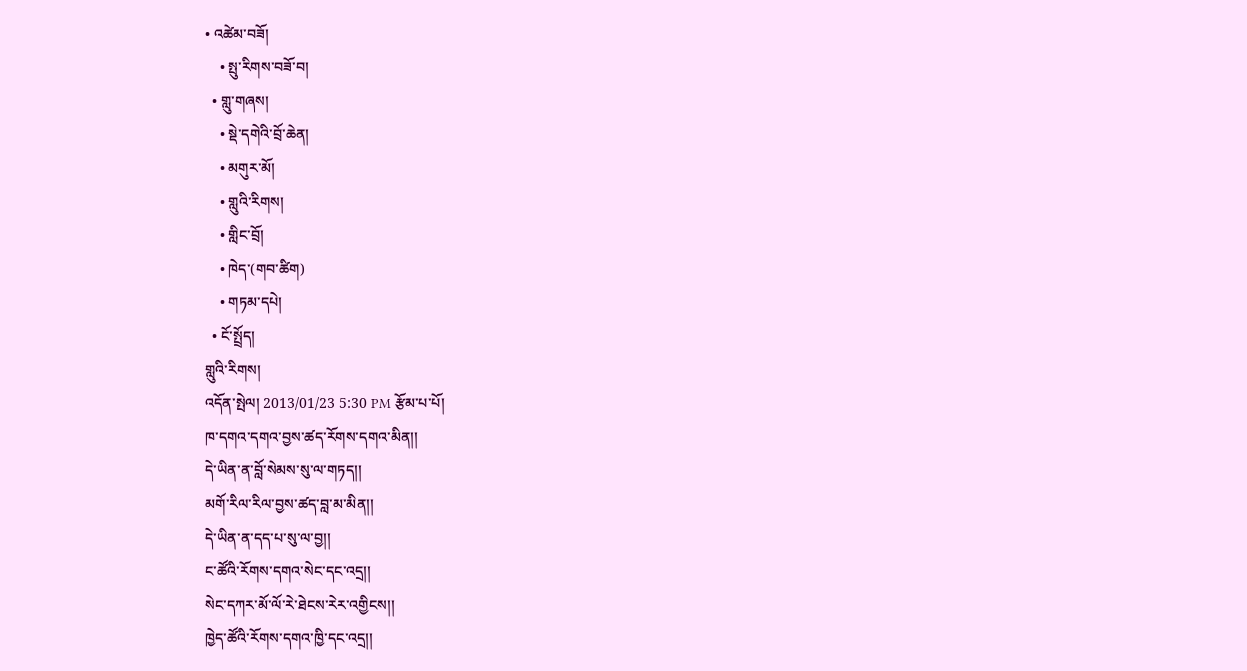• འཚེམ་བཟོ།
    • སྤུ་རིགས་བཟོ་བ།
  • གླུ་གཞས།
    • སྡེ་དགེའི་བྲོ་ཆེན།
    • མགུར་མོ།
    • གླུའི་རིགས།
    • གླིང་བྲོ།
    • ཁེད་(གབ་ཚིག)
    • གཏམ་དཔེ།
  • ངོ་སྤྲོད།
གླུའི་རིགས།
འདོན་སྤེལ། 2013/01/23 5:30 PM རྩོམ་པ་པོ།
ཁ་དགའ་དགའ་བྱས་ཚད་རོགས་དགའ་མིན།།
དེ་ཡིན་ན་བློ་སེམས་སུ་ལ་གཏད།།
མགོ་རིལ་རིལ་བྱས་ཚད་བླ་མ་མིན།།
དེ་ཡིན་ན་དད་པ་སུ་ལ་བྱ།།
ང་ཚོའི་རོགས་དགའ་སེང་དང་འདྲ།།
སེང་དཀར་མོ་ལོ་རེ་ཐེངས་རེར་འགྱིངས།།
ཁྱེད་ཚོའི་རོགས་དགའ་ཁྱི་དང་འདྲ།།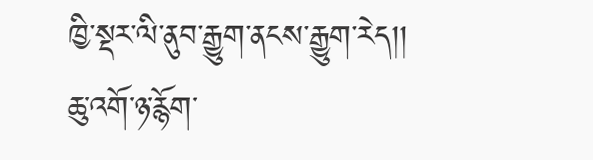ཁྱི་སྡར་ལི་ནུབ་རྒྱུག་ནངས་རྒྱུག་རེད།།
ཆུ་འགོ་ཉ་རྙོག་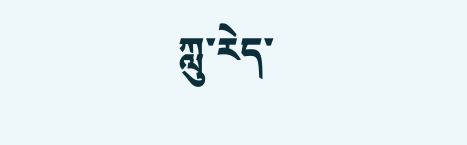ཀླུ་རེད་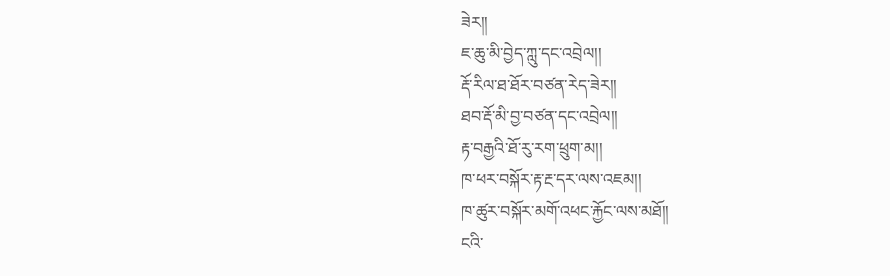ཟེར།།
ཇ་ཆུ་མི་བྱེད་ཀླུ་དང་འབྲེལ།།
རྡོ་རིལ་ཐ་ཐོར་བཙན་རེད་ཟེར།།
ཐབ་རྡོ་མི་བྱ་བཙན་དང་འབྲེལ།།
རྟ་བརྒྱའི་ཐོ་རུ་རག་ཕྲུག་མ།།
ཁ་ཕར་བསྐོར་རྟ་རྔ་དར་ལས་འཇམ།།
ཁ་ཚུར་བསྐོར་མགོ་འཕང་རྐྱོང་ལས་མཐོ།།
ངའི་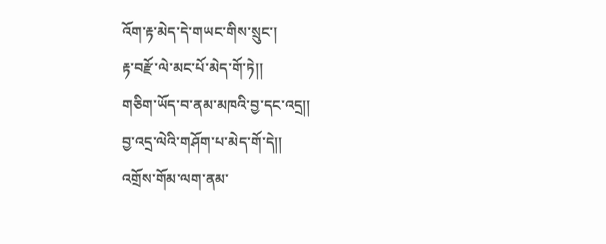འོག་རྟ་མེད་དེ་གཡང་གིས་སྲུང་།
རྟ་བརྫོ་ལེ་མང་པོ་མེད་གོ་ཏེ།།
གཅིག་ཡོད་བ་ནམ་མཁའི་བྱ་དང་འདྲ།།
བྱ་འདྲ་ལེའི་གཤོག་པ་མེད་གོ་དེ།།
འགྲོས་གོམ་ལག་ནམ་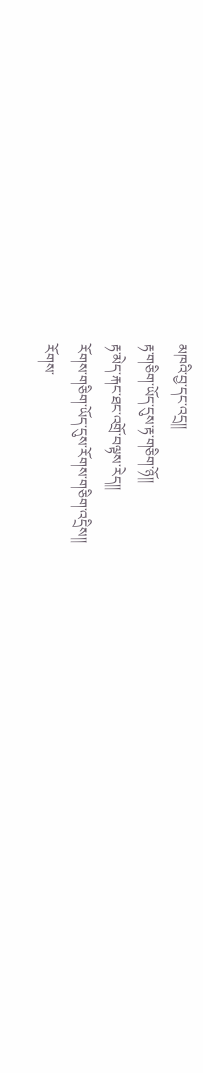མཁའི་བྱ་དང་འདྲ།།
རྟ་གཅིག་ཡོད་དུས་རྟ་གཅིག་ཉོ།།
རྟ་མེད་རྐང་ཐང་འགྲོ་བལྟས་རེད།།
རོགས་གཅིག་ཡོད་དུས་རོགས་གཅིག་འདྲིས།།
རོགས་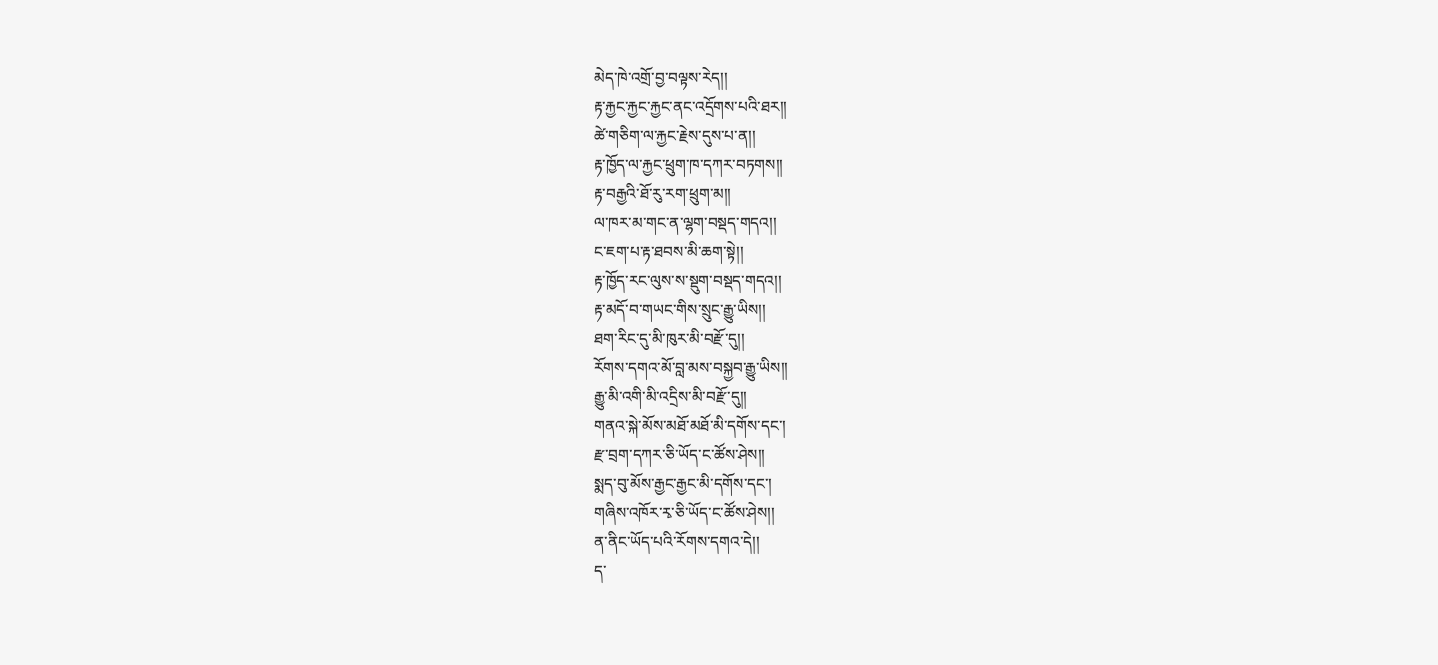མེད་ཁེ་འགྲོ་བྱ་བལྟས་རེད།།
རྟ་རྐྱང་རྐྱང་རྐྱང་ནང་འདྲོགས་པའི་ཐར།།
ཚེ་གཅིག་ལ་རྐྱང་རྗེས་དུས་པ་ན།།
རྟ་ཁྱོད་ལ་རྐྱང་ཕྲུག་ཁ་དཀར་བཏགས།།
རྟ་བརྒྱའི་ཐོ་རུ་རག་ཕྲུག་མ།།
ལ་ཁར་མ་གང་ན་ལྷག་བསྡད་གདའ།།
ང་ཇག་པ་རྟ་ཐབས་མི་ཆག་སྟེ།།
རྟ་ཁྱོད་རང་ལུས་ས་སྡུག་བསྡད་གདའ།།
རྟ་མདོ་བ་གཡང་གིས་སྲུང་རྒྱུ་ཡིས།།
ཐག་རིང་དུ་མི་ཁུར་མི་བརྫོ་དུ།།
རོགས་དགའ་མོ་བླ་མས་བསྐྱབ་རྒྱུ་ཡིས།།
རྒྱུ་མི་འགི་མི་འདྲིས་མི་བརྫོ་དུ།།
གནའ་སྐེ་མོས་མཐོ་མཐོ་མི་དགོས་དང་།
རྫ་བྲག་དཀར་ཅི་ཡོད་ང་ཚོས་ཤེས།།
སྨད་བུ་མོས་རྒྱང་རྒྱང་མི་དགོས་དང་།
གཞིས་འཁོར་རྭ་ཅི་ཡོད་ང་ཚོས་ཤེས།།
ན་ནིང་ཡོད་པའི་རོགས་དགའ་དེ།།
ད་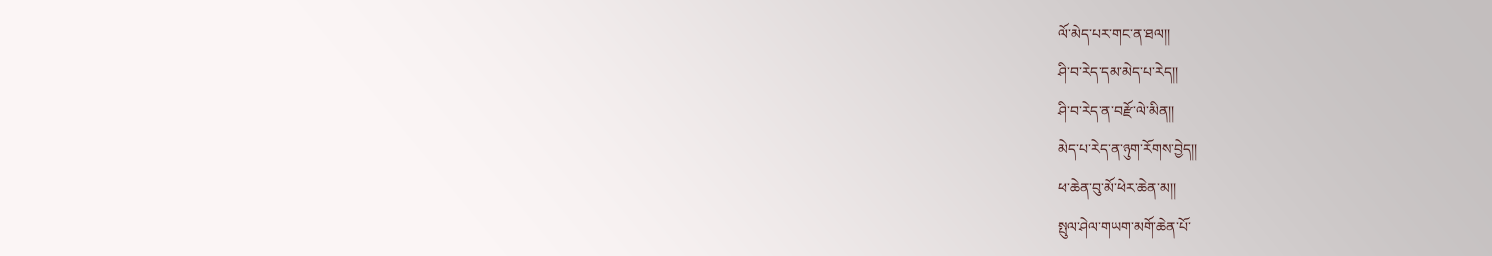ལོ་མེད་པར་གང་ན་ཐལ།།
ཤི་བ་རེད་དམ་མེད་པ་རེད།།
ཤི་བ་རེད་ན་བརྫོ་ལེ་མིན།།
མེད་པ་རེད་ན་ཉུག་རོགས་བྱེད།།
ཕ་ཆེན་བུ་མོ་ཕེར་ཆེན་མ།།
སྤུལ་ཤེལ་གཡག་མགོ་ཆེན་པོ་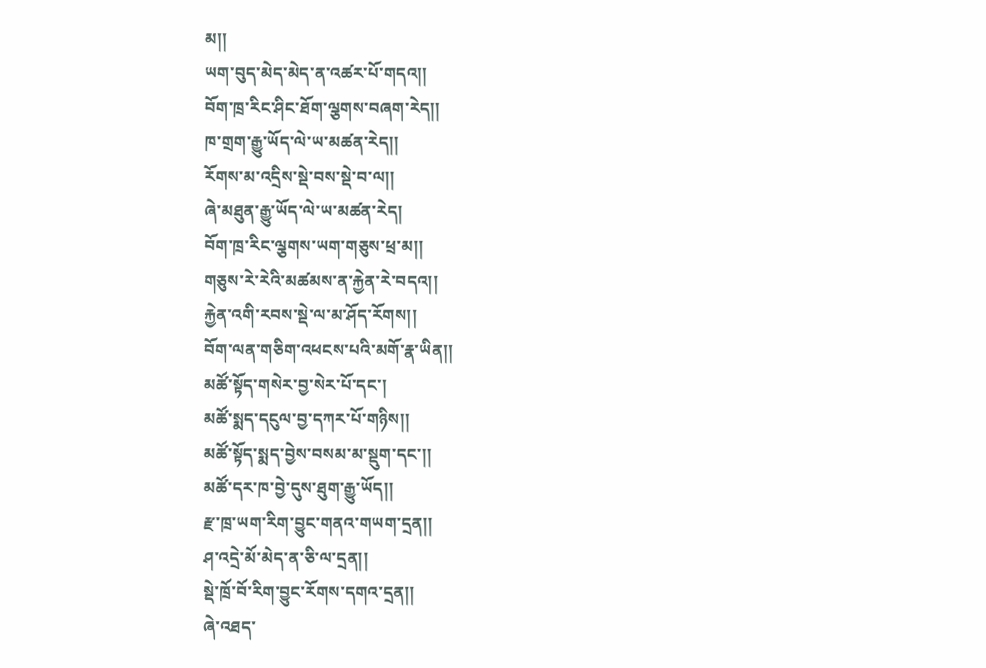མ།།
ཡག་བུད་མེད་མེད་ན་འཚར་པོ་གདའ།།
བོག་ཁྲ་རིང་ཤིང་ཐོག་ལྕགས་བཞག་རེད།།
ཁ་གྲག་རྒྱུ་ཡོད་ལེ་ཡ་མཚན་རེད།།
རོགས་མ་འདྲིས་སྡེ་བས་སྡེ་བ་ལ།།
ཞེ་མཐུན་རྒྱུ་ཡོད་ལེ་ཡ་མཚན་རེད།
བོག་ཁྲ་རིང་ལྕགས་ཡག་གཅུས་ཕྲ་མ།།
གཅུས་རེ་རེའི་མཚམས་ན་རྐྱེན་རེ་བདའ།།
རྐྱེན་འགི་རབས་སྡེ་ལ་མ་ཤོད་རོགས།།
བོག་ལན་གཅིག་འཕངས་པའི་མགོ་རྣ་ཡིན།།
མཚོ་སྟོད་གསེར་བྱ་སེར་པོ་དང་།
མཚོ་སྨད་དངུལ་བྱ་དཀར་པོ་གཉིས།།
མཚོ་སྟོད་སྨད་བྱེས་བསམ་མ་སྡུག་དང་།།
མཚོ་དར་ཁ་བྱེ་དུས་ཐུག་རྒྱུ་ཡོད།།
རྫ་ཁྲ་ཡག་རིག་བྱུང་གནའ་གཡག་དྲན།།
ཤ་འདྲེ་མོ་མེད་ན་ཅི་ལ་དྲན།།
སྡེ་ཁྲོ་བོ་རིག་བྱུང་རོགས་དགའ་དྲན།།
ཞེ་འཐད་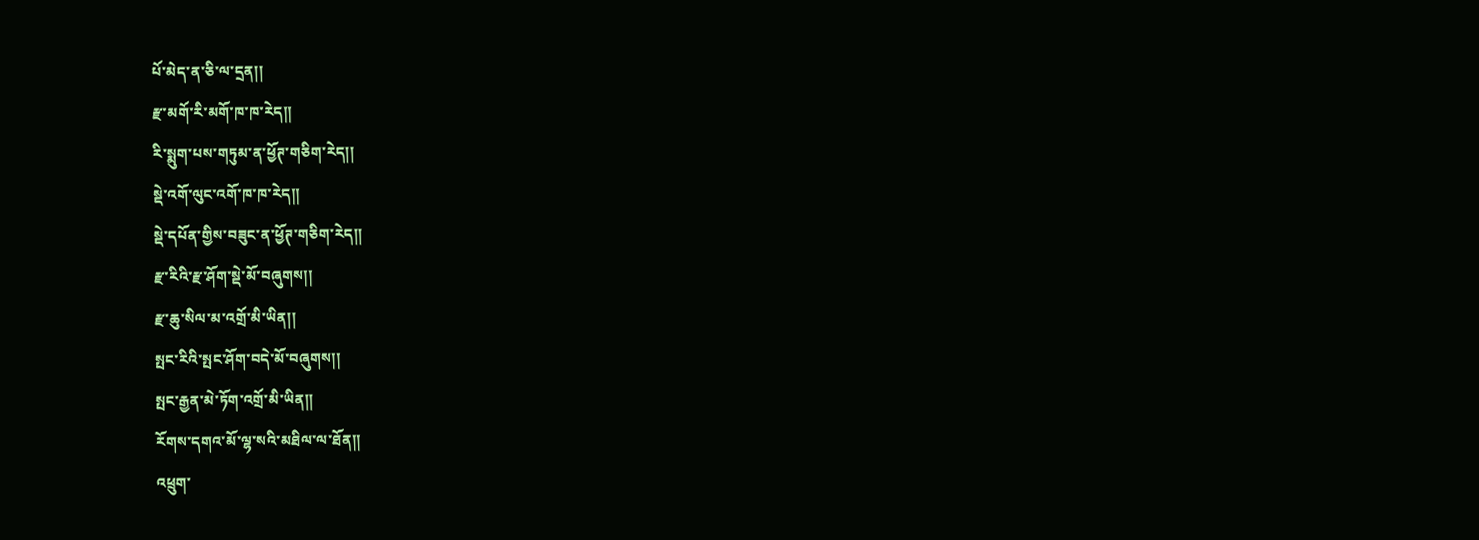པོ་མེད་ན་ཅི་ལ་དྲན།།
རྫ་མགོ་རི་མགོ་ཁ་ཁ་རེད།།
རི་སྨུག་པས་གཏུམ་ན་ཕྱོཊ་གཅིག་རེད།།
སྡེ་འགོ་ལུང་འགོ་ཁ་ཁ་རེད།།
སྡེ་དཔོན་གྱིས་བཟུང་ན་ཕྱོཊ་གཅིག་རེད།།
རྫ་རིའི་རྫ་ཤོག་སྡེ་མོ་བཞུགས།།
རྫ་ཆུ་སིལ་མ་འགྲོ་མི་ཡིན།།
སྤང་རིའི་སྤང་ཤོག་བདེ་མོ་བཞུགས།།
སྤང་རྒྱན་མེ་ཏོག་འགྲོ་མི་ཡིན།།
རོགས་དགའ་མོ་ལྷ་སའི་མཐིལ་ལ་ཐོན།།
འཕྲུག་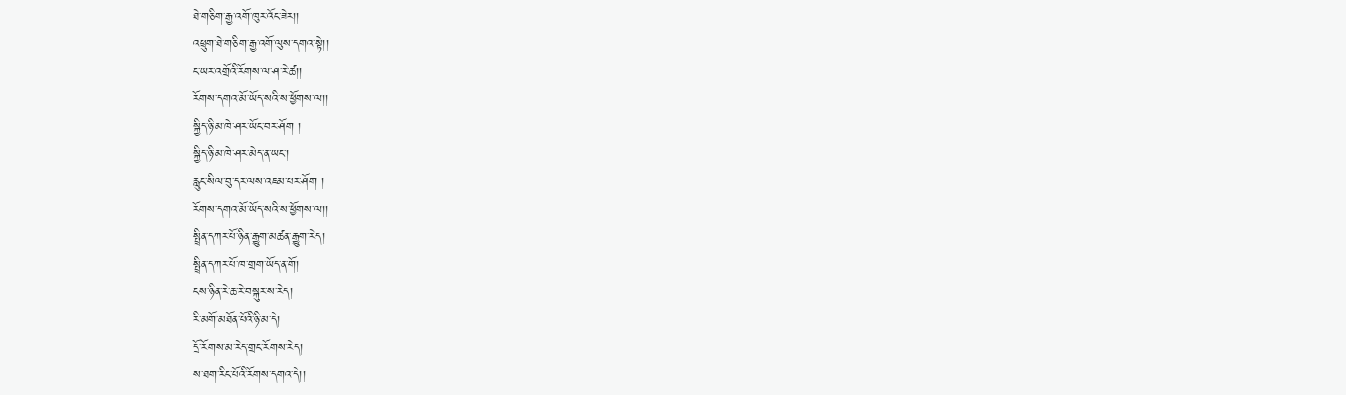ཐེ་གཅིག་རྒྱ་འགོ་ཁུར་འོང་ཟེར།།
འཕྲུག་ཐེ་གཅིག་རྒྱ་འགོ་ལུས་དགའ་སྟེ།།
ང་ཡར་འགྲོའི་རོགས་ལ་ཤ་རེ་ཚ།།
རོགས་དགའ་མོ་ཡོད་སའི་ས་ཕྱོགས་ལ།།
སྐྱིད་ཉི་མ་ཁེ་ཤར་ཡོང་བར་ཤོག །
སྐྱིད་ཉི་མ་ཁེ་ཤར་མེད་ན་ཡང་།
རླུང་སིལ་བུ་དར་ལས་འཇམ་པར་ཤོག །
རོགས་དགའ་མོ་ཡོད་སའི་ས་ཕྱོགས་ལ།།
སྤྲིན་དཀར་པོ་ཉིན་རྒྱུག་མཚན་རྒྱུག་རེད།
སྤྲིན་དཀར་པོ་ཁ་གྲག་ཡོད་ན་གོ།
ངས་ཉིན་རེ་ཆ་རེ་བསྐུར་ས་རེད།
རི་མགོ་མཐོན་པོའི་ཉི་མ་དེ།
དྲོ་རོགས་མ་རེད་གྲང་རོགས་རེད།
ས་ཐག་རིང་པོའི་རོགས་དགའ་དེ།།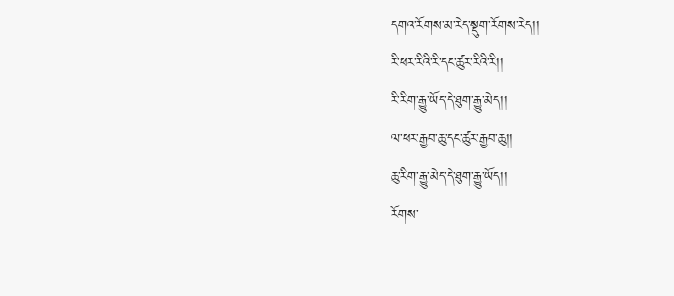དགའ་རོགས་མ་རེད་སྡུག་རོགས་རེད།།
རི་ཕར་རིའི་རི་དང་ཚུར་རིའི་རི།།
རི་རིག་རྒྱུ་ཡོད་དེ་ཐུག་རྒྱུ་མེད།།
ལ་ཕར་རྒྱབ་ཆུ་དང་ཚུར་རྒྱབ་ཆུ།།
ཆུ་རིག་རྒྱུ་མེད་དེ་ཐུག་རྒྱུ་ཡོད།།
རོགས་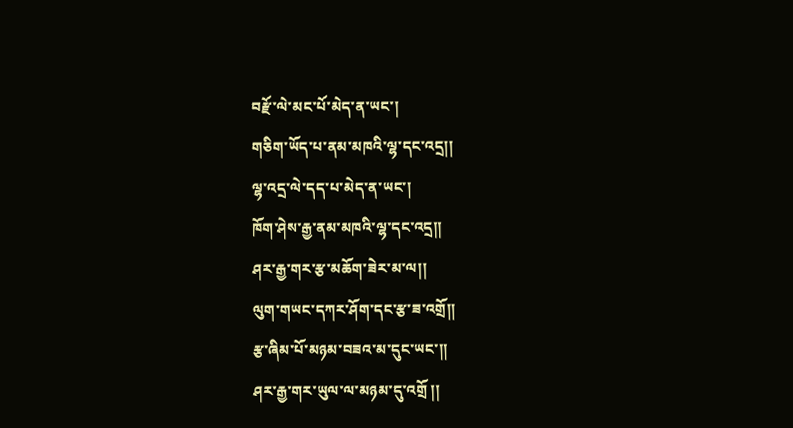བརྫོ་ལེ་མང་པོ་མེད་ན་ཡང་།
གཅིག་ཡོད་པ་ནམ་མཁའི་ལྷ་དང་འདྲ།།
ལྷ་འདྲ་ལེ་དད་པ་མེད་ན་ཡང་།
ཁོག་ཤེས་རྒྱ་ནམ་མཁའི་ལྷ་དང་འདྲ།།
ཤར་རྒྱ་གར་རྩ་མཆོག་ཟེར་མ་ལ།།
ལུག་གཡང་དཀར་ཤོག་དང་རྩ་ཟ་འགྲོ།།
རྩ་ཞིམ་པོ་མཉམ་བཟའ་མ་དུང་ཡང་།།
ཤར་རྒྱ་གར་ཡུལ་ལ་མཉམ་དུ་འགྲོ །།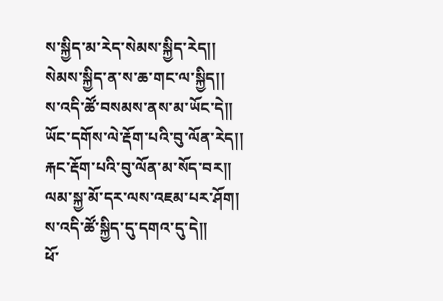ས་སྐྱིད་མ་རེད་སེམས་སྐྱིད་རེད།།
སེམས་སྐྱིད་ན་ས་ཆ་གང་ལ་སྐྱིད།།
ས་འདི་ཚོ་བསམས་ནས་མ་ཡོང་དེ།།
ཡོང་དགོས་ལེ་རྡོག་པའི་བུ་ལོན་རེད།།
རྐང་རྡོག་པའི་བུ་ལོན་མ་སོད་བར།།
ལམ་སྐྱ་མོ་དར་ལས་འཇམ་པར་ཤོག།
ས་འདི་ཚོ་སྐྱིད་དུ་དགའ་དུ་དེ།།
ཕོ་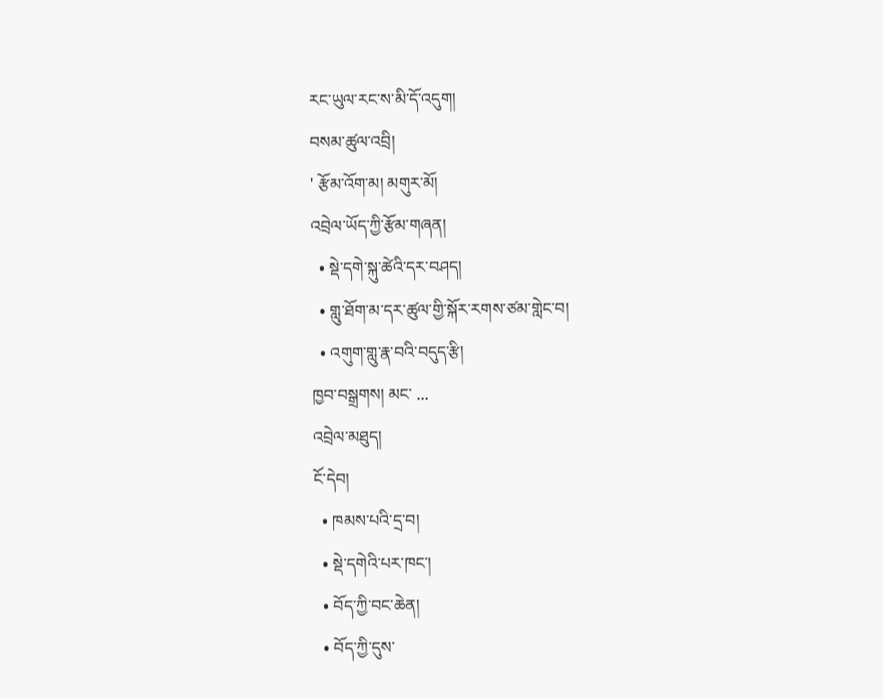རང་ཡུལ་རང་ས་མི་དོ་འདུག།
བསམ་ཚུལ་འབྲི།
' རྩོམ་འོག་མ། མགུར་མོ།
འབྲེལ་ཡོད་ཀྱི་རྩོམ་གཞན།
  • སྡེ་དགེ་སྐུ་ཚེའི་དར་བཤད།
  • གླུ་ཐོག་མ་དར་ཚུལ་གྱི་སྐོར་རགས་ཙམ་གླེང་བ།
  • འགུག་གླུ་རྣ་བའི་བདུད་རྩི།
ཁྱབ་བསྒྲགས། མང་ ...
འབྲེལ་མཐུད།
ངོ་དེབ།
  • ཁམས་པའི་དྲ་བ།
  • སྡེ་དགེའི་པར་ཁང་།
  • བོད་ཀྱི་བང་ཆེན།
  • བོད་ཀྱི་དུས་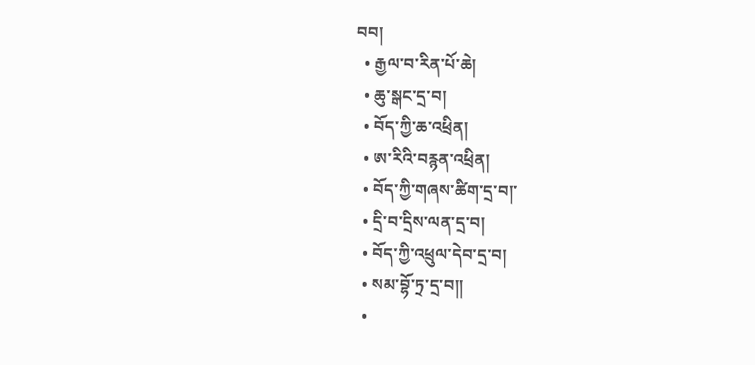བབ།
  • རྒྱལ་བ་རིན་པོ་ཆེ།
  • ཆུ་སྒང་དྲ་བ།
  • བོད་ཀྱི་ཆ་འཕྲིན།
  • ཨ་རིའི་བརྙན་འཕྲིན།
  • བོད་ཀྱི་གཞས་ཚིག་དྲ་བ།་
  • དྲི་བ་དྲིས་ལན་དྲ་བ།
  • བོད་ཀྱི་འཕྲུལ་དེབ་དྲ་བ།
  • སམ་བྷོ་ཏྲ་དྲ་བ།།
  •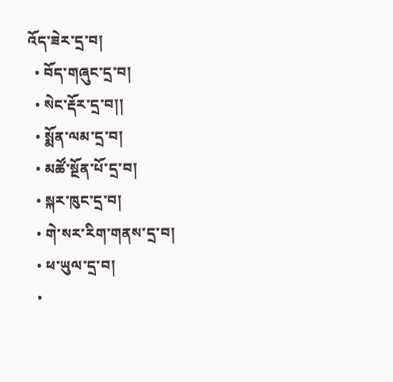འོད་ཟེར་དྲ་བ།
  • བོད་གཞུང་དྲ་བ།
  • སེང་རྡོར་དྲ་བ།།
  • སྨོན་ལམ་དྲ་བ།
  • མཚོ་སྔོན་པོ་དྲ་བ།
  • སྐར་ཁུང་དྲ་བ།
  • གེ་སར་རིག་གནས་དྲ་བ།
  • ཕ་ཡུལ་དྲ་བ།
  •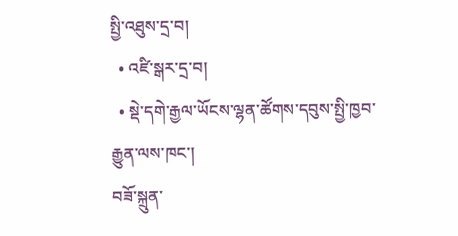སྤྱི་འཐུས་དྲ་བ།
  • འཛི་སྒར་དྲ་བ།
  • སྡེ་དགེ་རྒྱལ་ཡོངས་ལྷན་ཚོགས་དབུས་སྤྱི་ཁྱབ་རྒྱུན་ལས་ཁང་།
བཟོ་སྐྲུན་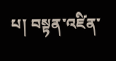པ། བསྟན་འཛིན་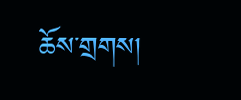ཆོས་གྲགས།